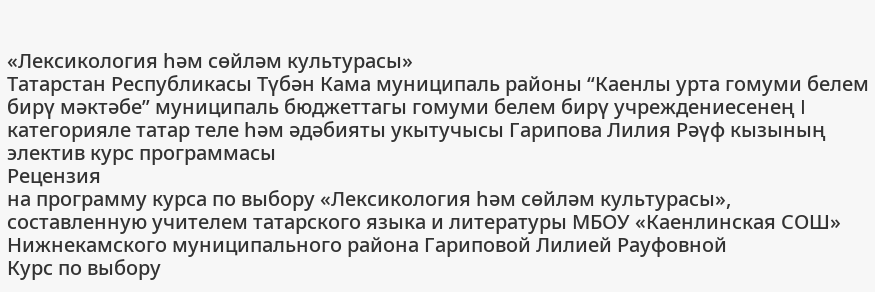«Лексикология һәм сөйләм культурасы»
Татарстан Республикасы Түбән Кама муниципаль районы “Каенлы урта гомуми белем бирү мәктәбе” муниципаль бюджеттагы гомуми белем бирү учреждениесенең I категорияле татар теле һәм әдәбияты укытучысы Гарипова Лилия Рәүф кызының электив курс программасы
Рецензия
на программу курса по выбору «Лексикология һәм сөйләм культурасы», составленную учителем татарского языка и литературы МБОУ «Каенлинская СОШ» Нижнекамского муниципального района Гариповой Лилией Рауфовной
Курс по выбору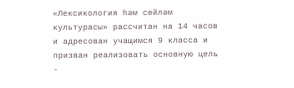«Лексикология һәм сөйләм культурасы» рассчитан на 14 часов и адресован учащимся 9 класса и призван реализовать основную цель -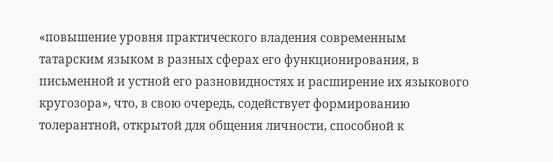«повышение уровня практического владения современным татарским языком в разных сферах его функционирования, в письменной и устной его разновидностях и расширение их языкового кругозора», что, в свою очередь, содействует формированию толерантной, открытой для общения личности, способной к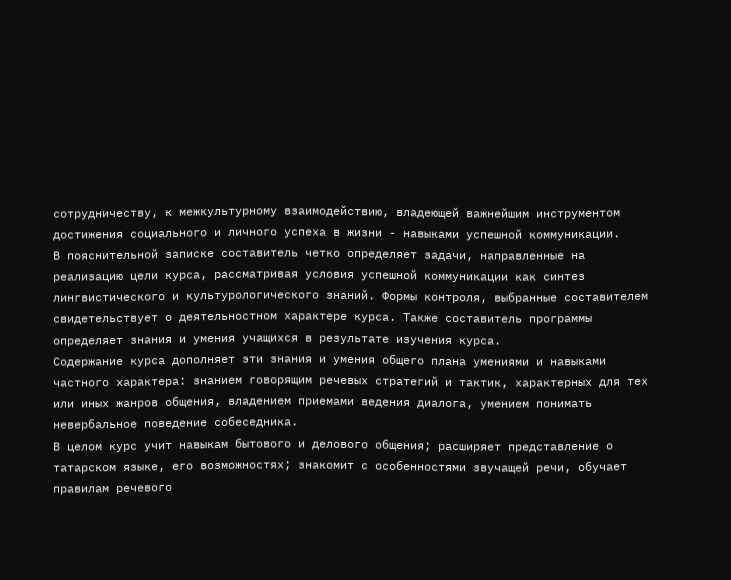сотрудничеству, к межкультурному взаимодействию, владеющей важнейшим инструментом достижения социального и личного успеха в жизни - навыками успешной коммуникации.
В пояснительной записке составитель четко определяет задачи, направленные на реализацию цели курса, рассматривая условия успешной коммуникации как синтез лингвистического и культурологического знаний. Формы контроля, выбранные составителем свидетельствует о деятельностном характере курса. Также составитель программы определяет знания и умения учащихся в результате изучения курса.
Содержание курса дополняет эти знания и умения общего плана умениями и навыками частного характера: знанием говорящим речевых стратегий и тактик, характерных для тех или иных жанров общения, владением приемами ведения диалога, умением понимать невербальное поведение собеседника.
В целом курс учит навыкам бытового и делового общения; расширяет представление о татарском языке, его возможностях; знакомит с особенностями звучащей речи, обучает правилам речевого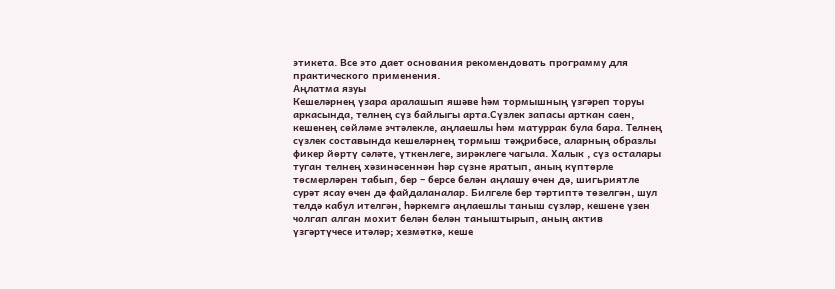этикета. Все это дает основания рекомендовать программу для практического применения.
Аңлатма язуы
Кешеләрнең үзара аралашып яшәве һәм тормышның үзгәреп торуы аркасында, телнең сүз байлыгы арта.Сүзлек запасы арткан саен, кешенең сөйләме эчтәлекле, аңлаешлы һәм матуррак була бара. Телнең сүзлек составында кешеләрнең тормыш тәҗрибәсе, аларның образлы фикер йөртү сәләте, үткенлеге, зирәклеге чагыла. Халык , сүз осталары туган телнең хәзинәсеннән һәр сүзне яратып, аның күптөрле төсмерләрен табып, бер – берсе белән аңлашу өчен дә, шигьриятле сурәт ясау өчен дә файдаланалар. Билгеле бер тәртиптә төзелгән, шул телдә кабул ителгән, һәркемгә аңлаешлы таныш сүзләр, кешене үзен чолгап алган мохит белән белән таныштырып, аның актив үзгәртүчесе итәләр; хезмәткә, кеше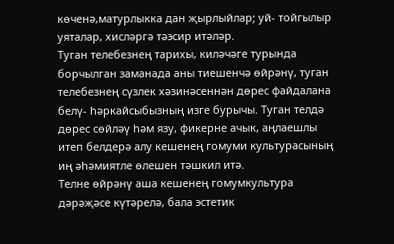көченә,матурлыкка дан җырлыйлар; уй- тойгылыр уяталар, хисләргә тәэсир итәләр.
Туган телебезнең тарихы, киләчәге турында борчылган заманада аны тиешенчә өйрәнү, туган телебезнең сүзлек хәзинәсеннән дөрес файдалана белү- һәркайсыбызның изге бурычы. Туган телдә дөрес сөйләү һәм язу, фикерне ачык, аңлаешлы итеп белдерә алу кешенең гомуми культурасының иң әһәмиятле өлешен тәшкил итә.
Телне өйрәнү аша кешенең гомумкультура дәрәҗәсе күтәрелә, бала эстетик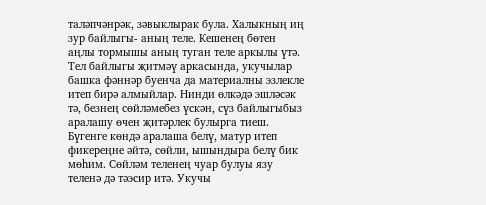таләпчәнрәк, зәвыклырак була. Халыкның иң зур байлыгы- аның теле. Кешенең бөтен аңлы тормышы аның туган теле аркылы үтә.
Тел байлыгы җитмәү аркасында, укучылар башка фәннәр буенча да материалны эзлекле итеп бирә алмыйлар. Нинди өлкәдә эшләсәк тә, безнең сөйләмебез үскән, сүз байлыгыбыз аралашу өчен җитәрлек булырга тиеш. Бүгенге көндә аралаша белү, матур итеп фикереңне әйтә, сөйли, ышындыра белү бик мөһим. Сөйләм теленең чуар булуы язу теленә дә тәэсир итә. Укучы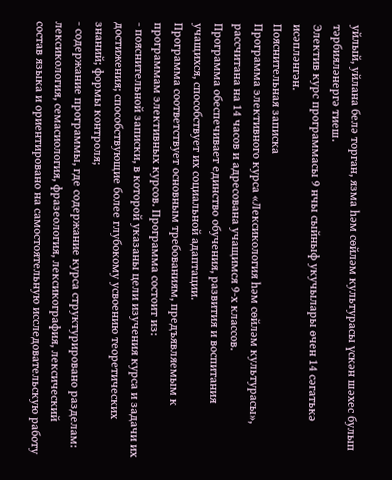уйлый, уйлана белә торган, язма һәм сөйләм культурасы үскән шәхес булып тәрбияләнергә тиеш.
Электив курс программасы 9 нчы сыйныф укучылары өчен 14 сәгатькә исәпләнгән.
Пояснительная записка
Программа элективного курса «Лексикология һәм сөйләм культурасы», рассчитана на 14 часов и адресована учащимся 9-х классов.
Программа обеспечивает единство обучения, развития и воспитания учащихся, способствует их социальной адаптации.
Программа соответствует основным требованиям, предъявляемым к программам элективных курсов. Программа состоит из:
- пояснительной записки, в которой указаны цели изучения курса и задачи их достижения; способствующие более глубокому усвоению теоретических знаний; формы контроля;
- содержание программы, где содержание курса структурировано разделам: лексикология, семасиология, фразеология, лексикография, лексический состав языка и ориентировано на самостоятельную исследовательскую работу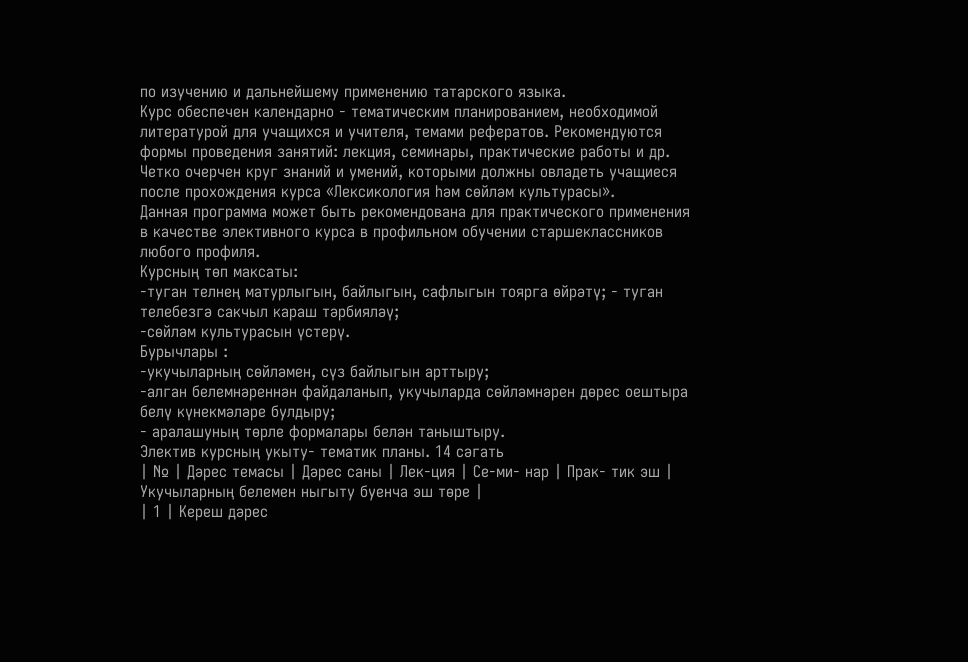по изучению и дальнейшему применению татарского языка.
Курс обеспечен календарно - тематическим планированием, необходимой литературой для учащихся и учителя, темами рефератов. Рекомендуются формы проведения занятий: лекция, семинары, практические работы и др.
Четко очерчен круг знаний и умений, которыми должны овладеть учащиеся после прохождения курса «Лексикология һәм сөйләм культурасы».
Данная программа может быть рекомендована для практического применения в качестве элективного курса в профильном обучении старшеклассников любого профиля.
Курсның төп максаты:
-туган телнең матурлыгын, байлыгын, сафлыгын тоярга өйрәтү; - туган телебезгә сакчыл караш тәрбияләү;
-сөйләм культурасын үстерү.
Бурычлары :
-укучыларның сөйләмен, сүз байлыгын арттыру;
-алган белемнәреннән файдаланып, укучыларда сөйләмнәрен дөрес оештыра белү күнекмәләре булдыру;
- аралашуның төрле формалары белән таныштыру.
Электив курсның укыту- тематик планы. 14 сәгать
| № | Дәрес темасы | Дәрес саны | Лек-ция | Се-ми- нар | Прак- тик эш | Укучыларның белемен ныгыту буенча эш төре |
| 1 | Кереш дәрес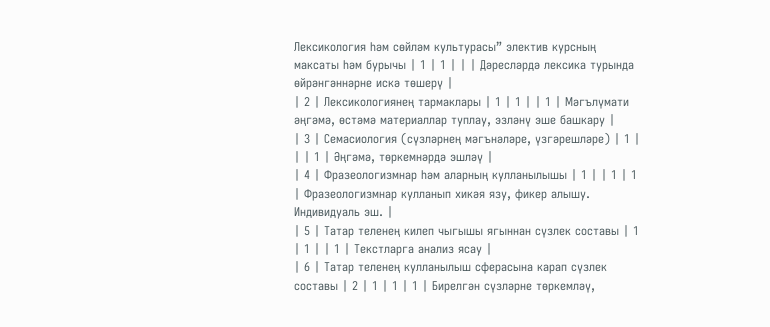Лексикология һәм сөйләм культурасы” электив курсның максаты һәм бурычы | 1 | 1 | | | Дәресләрдә лексика турында өйрәнгәннәрне искә төшерү |
| 2 | Лексикологиянең тармаклары | 1 | 1 | | 1 | Мәгълүмати әңгәмә, өстәмә материаллар туплау, эзләнү эше башкару |
| 3 | Семасиология (сүзләрнең мәгънәләре, үзгәрешләре) | 1 | | | 1 | Әңгәмә, төркемнәрдә эшләү |
| 4 | Фразеологизмнар һәм аларның кулланылышы | 1 | | 1 | 1 | Фразеологизмнар кулланып хикәя язу, фикер алышу. Индивидуаль эш. |
| 5 | Татар теленең килеп чыгышы ягыннан сүзлек составы | 1 | 1 | | 1 | Текстларга анализ ясау |
| 6 | Татар теленең кулланылыш сферасына карап сүзлек составы | 2 | 1 | 1 | 1 | Бирелгән сүзләрне төркемләү,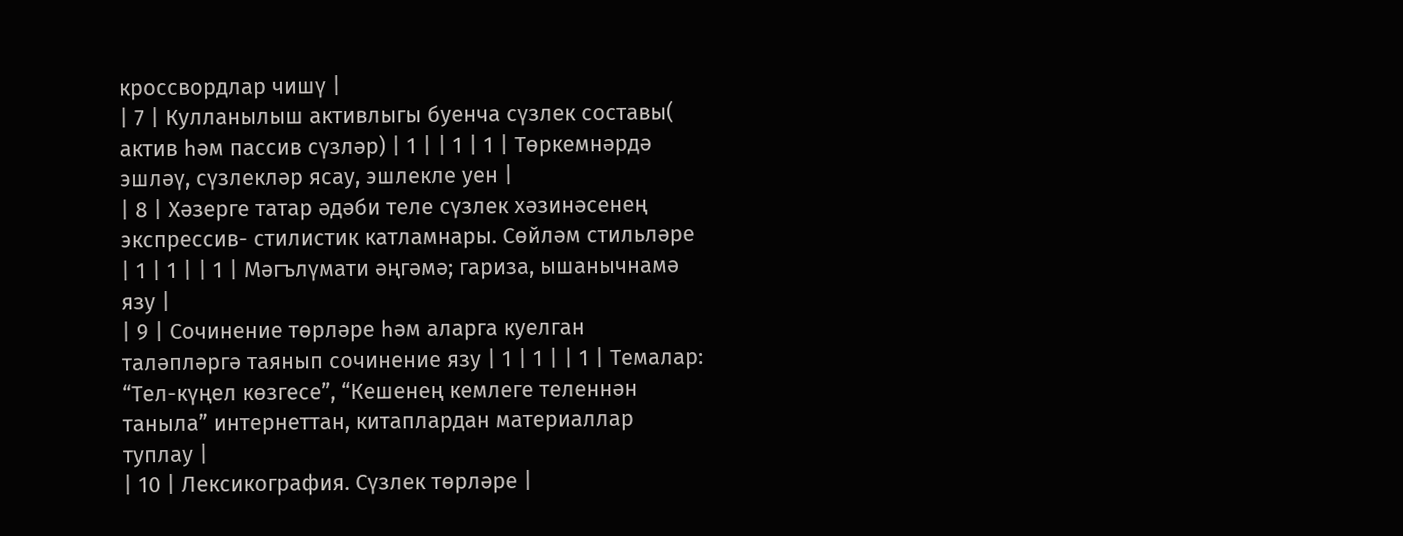кроссвордлар чишү |
| 7 | Кулланылыш активлыгы буенча сүзлек составы( актив һәм пассив сүзләр) | 1 | | 1 | 1 | Төркемнәрдә эшләү, сүзлекләр ясау, эшлекле уен |
| 8 | Хәзерге татар әдәби теле сүзлек хәзинәсенең экспрессив- стилистик катламнары. Сөйләм стильләре | 1 | 1 | | 1 | Мәгълүмати әңгәмә; гариза, ышанычнамә язу |
| 9 | Сочинение төрләре һәм аларга куелган таләпләргә таянып сочинение язу | 1 | 1 | | 1 | Темалар: “Тел-күңел көзгесе”, “Кешенең кемлеге теленнән таныла” интернеттан, китаплардан материаллар туплау |
| 10 | Лексикография. Сүзлек төрләре |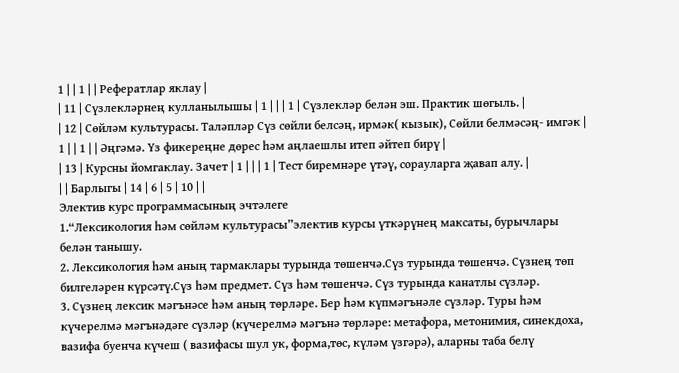1 | | 1 | | Рефератлар яклау |
| 11 | Сүзлекләрнең кулланылышы | 1 | | | 1 | Сүзлекләр белән эш. Практик шөгыль. |
| 12 | Сөйләм культурасы. Таләпләр Сүз сөйли белсәң, ирмәк( кызык), Сөйли белмәсәң- имгәк | 1 | | 1 | | Әңгәмә. Үз фикереңне дөрес һәм аңлаешлы итеп әйтеп бирү |
| 13 | Курсны йомгаклау. Зачет | 1 | | | 1 | Тест биремнәре үтәү, сорауларга җавап алу. |
| | Барлыгы | 14 | 6 | 5 | 10 | |
Электив курс программасының эчтәлеге
1.“Лексикология һәм сөйләм культурасы”электив курсы үткәрүнең максаты, бурычлары белән танышу.
2. Лексикология һәм аның тармаклары турында төшенчә.Сүз турында төшенчә. Сүзнең төп билгеләрен күрсәтү.Сүз һәм предмет. Сүз һәм төшенчә. Сүз турында канатлы сүзләр.
3. Сүзнең лексик мәгънәсе һәм аның төрләре. Бер һәм күпмәгънәле сүзләр. Туры һәм күчерелмә мәгънәдәге сүзләр (күчерелмә мәгънә төрләре: метафора, метонимия, синекдоха, вазифа буенча күчеш ( вазифасы шул ук, форма,төс, күләм үзгәрә), аларны таба белү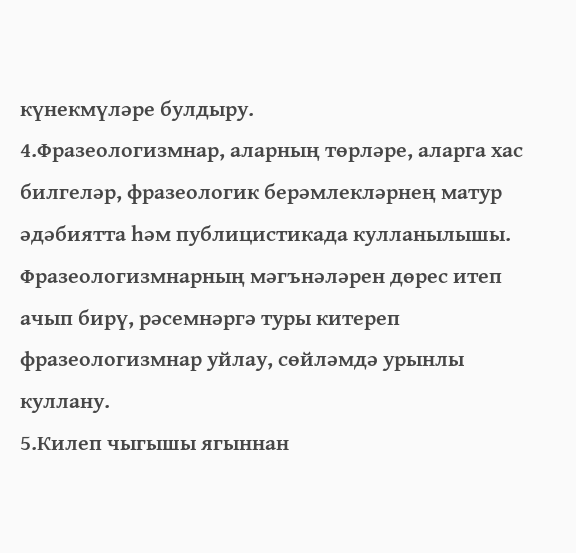күнекмүләре булдыру.
4.Фразеологизмнар, аларның төрләре, аларга хас билгеләр, фразеологик берәмлекләрнең матур әдәбиятта һәм публицистикада кулланылышы. Фразеологизмнарның мәгънәләрен дөрес итеп ачып бирү, рәсемнәргә туры китереп фразеологизмнар уйлау, сөйләмдә урынлы куллану.
5.Килеп чыгышы ягыннан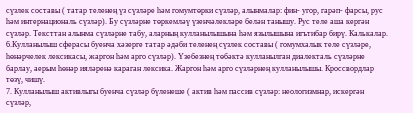сүзлек составы ( татар теленең үз сүзләре һәм гомумтөрки сүзләр, алынмалар: фин- угор, гарәп- фарсы, рус һәм интернациональ сүзләр). Бу сүзләрне төркемләү үзенчәлекләре белән танышу. Рус теле аша кергән сүзләр. Тексттан алынма сүзләрне табу, аларның кулланылышына һәм язылышына игътибар бирү. Калькалар.
6.Кулланылыш сферасы буенча хәзерге татар әдәби теленең сүзлек составы ( гомумхалык теле сүзләре, һөнәрчелек лексикасы, жаргон һәм арго сүзләр). Үзебезнең төбәктә кулланылган диалекталь сүзләрне барлау, аерым һөнәр ияләренә караган лексика. Жаргон һәм арго сүзләрнең кулланылышы. Кроссвордлар төзү, чишү.
7. Кулланылыш активлыгы буенча сүзләр бүленеше ( актив һәм пассив сүзләр: неологизмнар, искергән сүзләр,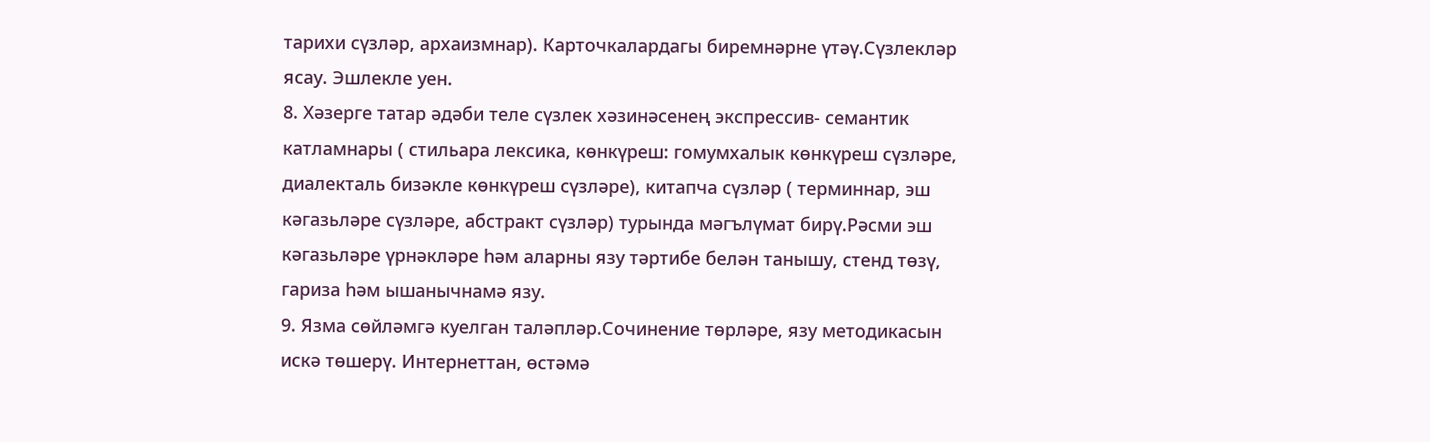тарихи сүзләр, архаизмнар). Карточкалардагы биремнәрне үтәү.Сүзлекләр ясау. Эшлекле уен.
8. Хәзерге татар әдәби теле сүзлек хәзинәсенең экспрессив- семантик катламнары ( стильара лексика, көнкүреш: гомумхалык көнкүреш сүзләре, диалекталь бизәкле көнкүреш сүзләре), китапча сүзләр ( терминнар, эш кәгазьләре сүзләре, абстракт сүзләр) турында мәгълүмат бирү.Рәсми эш кәгазьләре үрнәкләре һәм аларны язу тәртибе белән танышу, стенд төзү, гариза һәм ышанычнамә язу.
9. Язма сөйләмгә куелган таләпләр.Сочинение төрләре, язу методикасын искә төшерү. Интернеттан, өстәмә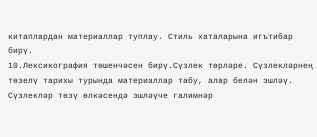китаплардан материаллар туплау. Стиль хаталарына игътибар бирү.
10.Лексикография төшенчәсен бирү.Сүзлек төрләре. Сүзлекләрнең төзелү тарихы турында материаллар табу, алар белән эшләү. Сүзлекләр төзү өлкәсендә эшләүче галимнәр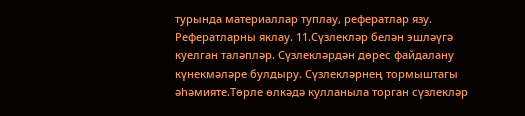турында материаллар туплау, рефератлар язу. Рефератларны яклау. 11.Сүзлекләр белән эшләүгә куелган таләпләр. Сүзлекләрдән дөрес файдалану күнекмәләре булдыру. Сүзлекләрнең тормыштагы әһәмияте.Төрле өлкәдә кулланыла торган сүзлекләр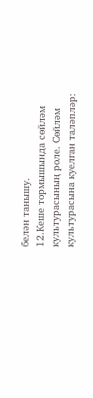белән танышу.
12.Кеше тормышында сөйләм культурасының роле. Сөйләм культурасына куелган таләпләр: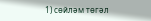1) сөйләм төгәл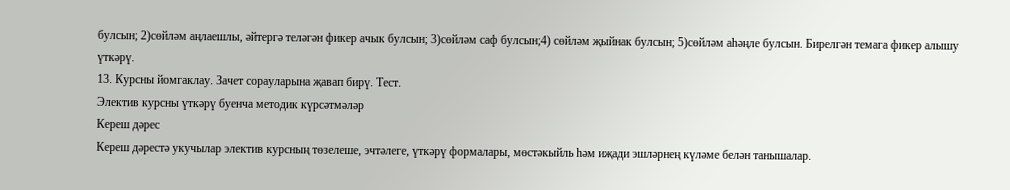булсын; 2)сөйләм аңлаешлы, әйтергә теләгән фикер ачык булсын; 3)сөйләм саф булсын;4) сөйләм җыйнак булсын; 5)сөйләм аһәңле булсын. Бирелгән темага фикер алышу үткәрү.
13. Курсны йомгаклау. Зачет сорауларына җавап бирү. Тест.
Электив курсны үткәрү буенча методик күрсәтмәләр
Кереш дәрес
Кереш дәрестә укучылар электив курсның төзелеше, эчтәлеге, үткәрү формалары, мөстәкыйль һәм иҗади эшләрнең күләме белән танышалар.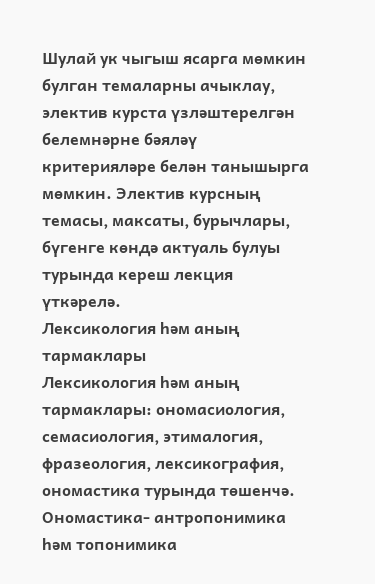Шулай ук чыгыш ясарга мөмкин булган темаларны ачыклау, электив курста үзләштерелгән белемнәрне бәяләү критерияләре белән танышырга мөмкин. Электив курсның темасы, максаты, бурычлары, бүгенге көндә актуаль булуы турында кереш лекция үткәрелә.
Лексикология һәм аның тармаклары
Лексикология һәм аның тармаклары: ономасиология, семасиология, этималогия, фразеология, лексикография, ономастика турында төшенчә. Ономастика- антропонимика һәм топонимика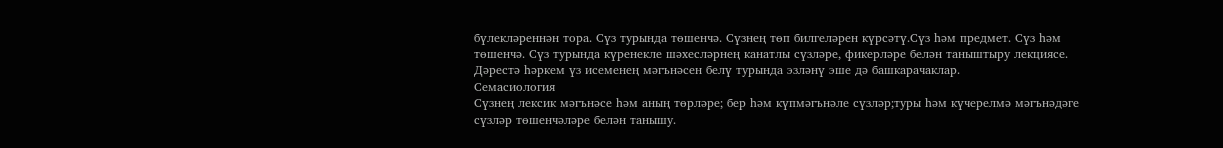бүлекләреннән тора. Сүз турында төшенчә. Сүзнең төп билгеләрен күрсәтү.Сүз һәм предмет. Сүз һәм төшенчә. Сүз турында күренекле шәхесләрнең канатлы сүзләре, фикерләре белән таныштыру лекциясе. Дәрестә һәркем үз исеменең мәгънәсен белү турында эзләнү эше дә башкарачаклар.
Семасиология
Сүзнең лексик мәгънәсе һәм аның төрләре; бер һәм күпмәгънәле сүзләр;туры һәм күчерелмә мәгънәдәге сүзләр төшенчәләре белән танышу.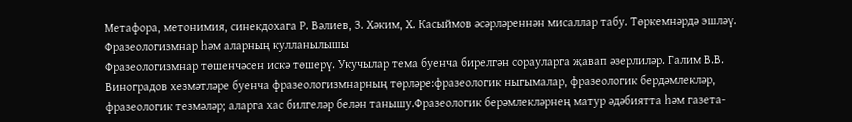Метафора, метонимия, синекдохага Р. Вәлиев, З. Хәким, Х. Касыймов әсәрләреннән мисаллар табу. Төркемнәрдә эшләү.
Фразеологизмнар һәм аларның кулланылышы
Фразеологизмнар төшенчәсен искә төшерү. Укучылар тема буенча бирелгән сорауларга җавап әзерлиләр. Галим В.В. Виноградов хезмәтләре буенча фразеологизмнарның төрләре:фразеологик ныгымалар, фразеологик бердәмлекләр, фразеологик тезмәләр; аларга хас билгеләр белән танышу.Фразеологик берәмлекләрнең матур әдәбиятта һәм газета-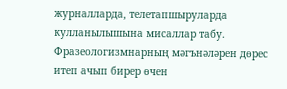журналларда, телетапшыруларда кулланылышына мисаллар табу. Фразеологизмнарның мәгънәләрен дөрес итеп ачып бирер өчен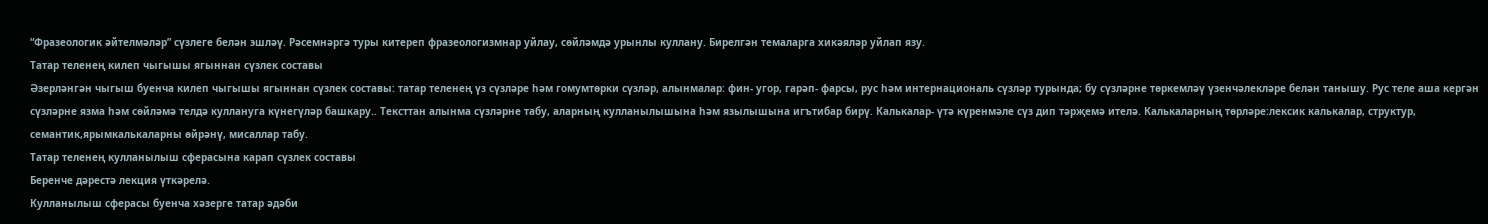“Фразеологик әйтелмәләр” сүзлеге белән эшләү. Рәсемнәргә туры китереп фразеологизмнар уйлау, сөйләмдә урынлы куллану. Бирелгән темаларга хикәяләр уйлап язу.
Татар теленең килеп чыгышы ягыннан сүзлек составы
Әзерләнгән чыгыш буенча килеп чыгышы ягыннан сүзлек составы: татар теленең үз сүзләре һәм гомумтөрки сүзләр, алынмалар: фин- угор, гарәп- фарсы, рус һәм интернациональ сүзләр турында; бу сүзләрне төркемләү үзенчәлекләре белән танышу. Рус теле аша кергән сүзләрне язма һәм сөйләмә телдә куллануга күнегүләр башкару.. Тексттан алынма сүзләрне табу, аларның кулланылышына һәм язылышына игътибар бирү. Калькалар- үтә күренмәле сүз дип тәрҗемә ителә. Калькаларның төрләре:лексик калькалар, структур, семантик,ярымкалькаларны өйрәнү, мисаллар табу.
Татар теленең кулланылыш сферасына карап сүзлек составы
Беренче дәрестә лекция үткәрелә.
Кулланылыш сферасы буенча хәзерге татар әдәби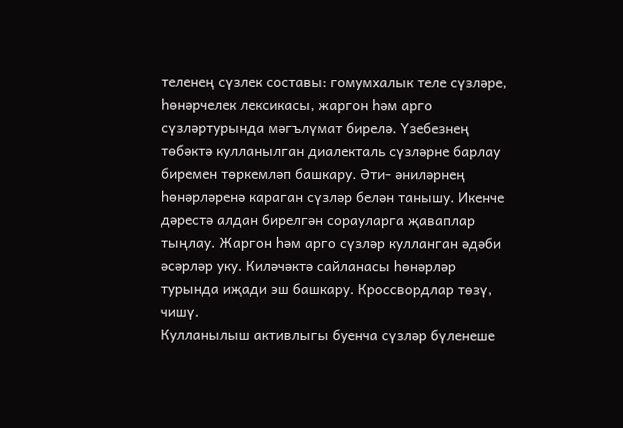теленең сүзлек составы: гомумхалык теле сүзләре, һөнәрчелек лексикасы, жаргон һәм арго сүзләртурында мәгълүмат бирелә. Үзебезнең төбәктә кулланылган диалекталь сүзләрне барлау биремен төркемләп башкару. Әти- әниләрнең һөнәрләренә караган сүзләр белән танышу. Икенче дәрестә алдан бирелгән сорауларга җаваплар тыңлау. Жаргон һәм арго сүзләр кулланган әдәби әсәрләр уку. Киләчәктә сайланасы һөнәрләр турында иҗади эш башкару. Кроссвордлар төзү, чишү.
Кулланылыш активлыгы буенча сүзләр бүленеше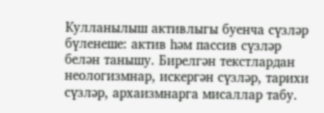Кулланылыш активлыгы буенча сүзләр бүленеше: актив һәм пассив сүзләр белән танышу. Бирелгән текстлардан неологизмнар, искергән сүзләр, тарихи сүзләр, архаизмнарга мисаллар табу.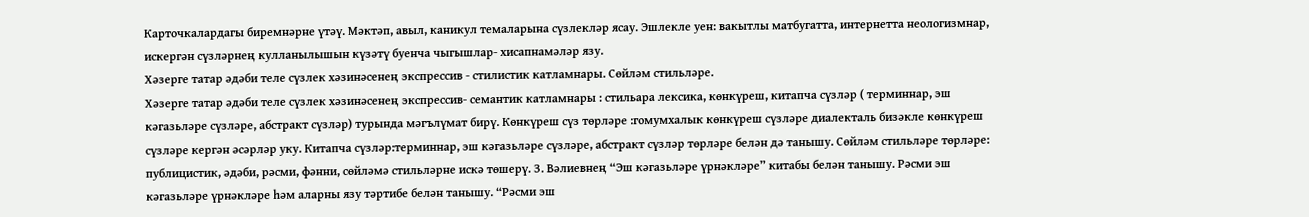Карточкалардагы биремнәрне үтәү. Мәктәп, авыл, каникул темаларына сүзлекләр ясау. Эшлекле уен: вакытлы матбугатта, интернетта неологизмнар, искергән сүзләрнең кулланылышын күзәтү буенча чыгышлар- хисапнамәләр язу.
Хәзерге татар әдәби теле сүзлек хәзинәсенең экспрессив - стилистик катламнары. Сөйләм стильләре.
Хәзерге татар әдәби теле сүзлек хәзинәсенең экспрессив- семантик катламнары : стильара лексика, көнкүреш, китапча сүзләр ( терминнар, эш кәгазьләре сүзләре, абстракт сүзләр) турында мәгълүмат бирү. Көнкүреш сүз төрләре :гомумхалык көнкүреш сүзләре диалекталь бизәкле көнкүреш сүзләре кергән әсәрләр уку. Китапча сүзләр:терминнар, эш кәгазьләре сүзләре, абстракт сүзләр төрләре белән дә танышу. Сөйләм стильләре төрләре: публицистик, әдәби, рәсми, фәнни, сөйләмә стильләрне искә төшерү. З. Вәлиевнең “Эш кәгазьләре үрнәкләре” китабы белән танышу. Рәсми эш кәгазьләре үрнәкләре һәм аларны язу тәртибе белән танышу. “Рәсми эш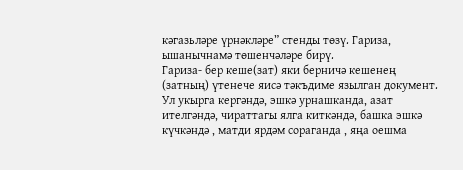кәгазьләре үрнәкләре” стенды төзү. Гариза, ышанычнамә төшенчәләре бирү.
Гариза- бер кеше(зат) яки берничә кешенең (затның) үтенече яисә тәкъдиме язылган документ. Ул укырга кергәндә, эшкә урнашканда, азат ителгәндә, чираттагы ялга киткәндә, башка эшкә күчкәндә , матди ярдәм сораганда , яңа оешма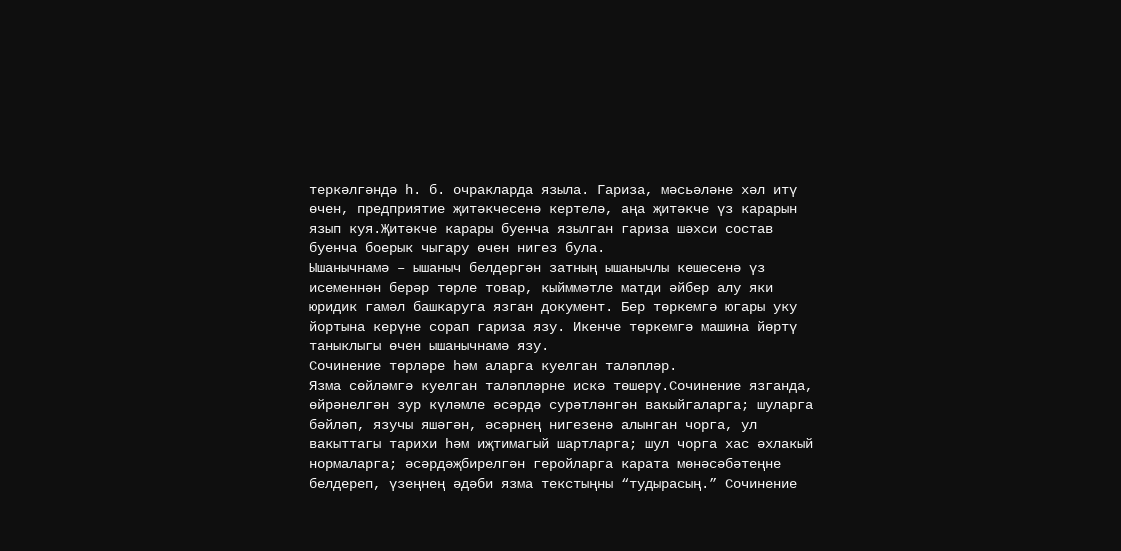теркәлгәндә һ. б. очракларда языла. Гариза, мәсьәләне хәл итү өчен, предприятие җитәкчесенә кертелә, аңа җитәкче үз карарын язып куя.Җитәкче карары буенча язылган гариза шәхси состав буенча боерык чыгару өчен нигез була.
Ышанычнамә – ышаныч белдергән затның ышанычлы кешесенә үз исеменнән берәр төрле товар, кыйммәтле матди әйбер алу яки юридик гамәл башкаруга язган документ. Бер төркемгә югары уку йортына керүне сорап гариза язу. Икенче төркемгә машина йөртү таныклыгы өчен ышанычнамә язу.
Сочинение төрләре һәм аларга куелган таләпләр.
Язма сөйләмгә куелган таләпләрне искә төшерү.Сочинение язганда, өйрәнелгән зур күләмле әсәрдә сурәтләнгән вакыйгаларга; шуларга бәйләп, язучы яшәгән, әсәрнең нигезенә алынган чорга, ул вакыттагы тарихи һәм иҗтимагый шартларга; шул чорга хас әхлакый нормаларга; әсәрдәҗбирелгән геройларга карата мөнәсәбәтеңне белдереп, үзеңнең әдәби язма текстыңны “тудырасың.” Сочинение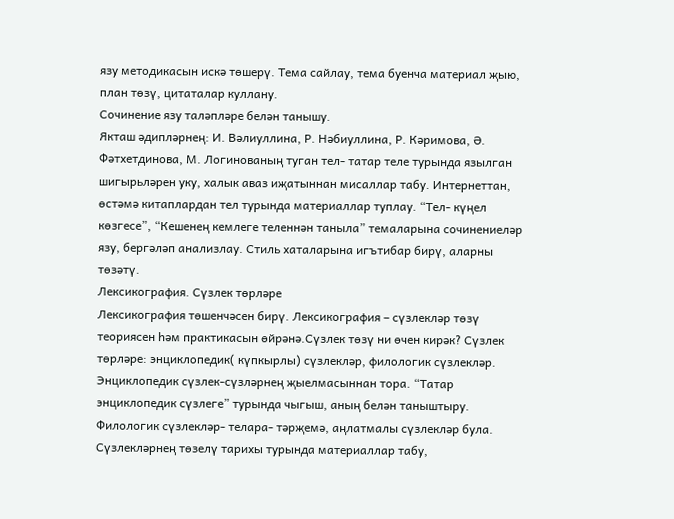язу методикасын искә төшерү. Тема сайлау, тема буенча материал җыю, план төзү, цитаталар куллану.
Сочинение язу таләпләре белән танышу.
Якташ әдипләрнең: И. Вәлиуллина, Р. Нәбиуллина, Р. Кәримова, Ә. Фәтхетдинова, М. Логинованың туган тел- татар теле турында язылган шигырьләрен уку, халык аваз иҗатыннан мисаллар табу. Интернеттан, өстәмә китаплардан тел турында материаллар туплау. “Тел- күңел көзгесе”, “Кешенең кемлеге теленнән таныла” темаларына сочинениеләр язу, бергәләп анализлау. Стиль хаталарына игътибар бирү, аларны төзәтү.
Лексикография. Сүзлек төрләре
Лексикография төшенчәсен бирү. Лексикография – сүзлекләр төзү теориясен һәм практикасын өйрәнә.Сүзлек төзү ни өчен кирәк? Сүзлек төрләре: энциклопедик( күпкырлы) сүзлекләр, филологик сүзлекләр. Энциклопедик сүзлек-сүзләрнең җыелмасыннан тора. “Татар энциклопедик сүзлеге” турында чыгыш, аның белән таныштыру. Филологик сүзлекләр- телара- тәрҗемә, аңлатмалы сүзлекләр була. Сүзлекләрнең төзелү тарихы турында материаллар табу,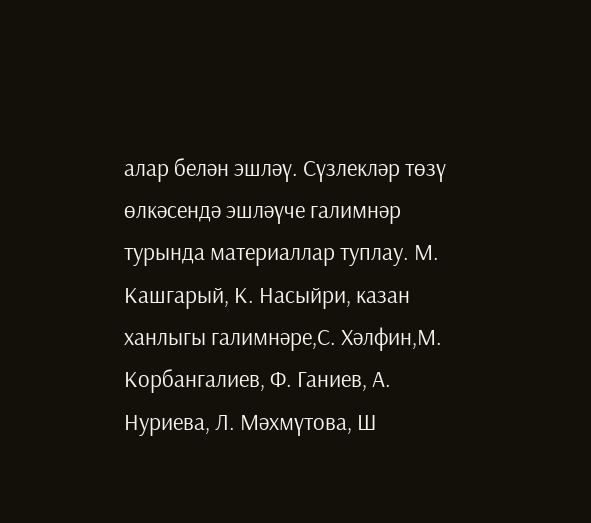алар белән эшләү. Сүзлекләр төзү өлкәсендә эшләүче галимнәр турында материаллар туплау. М. Кашгарый, К. Насыйри, казан ханлыгы галимнәре,С. Хәлфин,М. Корбангалиев, Ф. Ганиев, А. Нуриева, Л. Мәхмүтова, Ш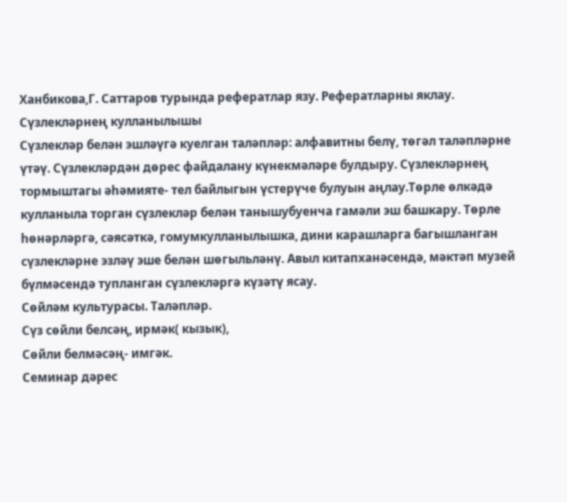Ханбикова,Г. Саттаров турында рефератлар язу. Рефератларны яклау.
Сүзлекләрнең кулланылышы
Сүзлекләр белән эшләүгә куелган таләпләр: алфавитны белү, төгәл таләпләрне үтәү. Сүзлекләрдән дөрес файдалану күнекмәләре булдыру. Сүзлекләрнең тормыштагы әһәмияте- тел байлыгын үстерүче булуын аңлау.Төрле өлкәдә кулланыла торган сүзлекләр белән танышубуенча гамәли эш башкару. Төрле һөнәрләргә, сәясәткә, гомумкулланылышка, дини карашларга багышланган сүзлекләрне эзләү эше белән шөгыльләнү. Авыл китапханәсендә, мәктәп музей бүлмәсендә тупланган сүзлекләргә күзәтү ясау.
Сөйләм культурасы. Таләпләр.
Сүз сөйли белсәң, ирмәк( кызык),
Сөйли белмәсәң- имгәк.
Семинар дәрес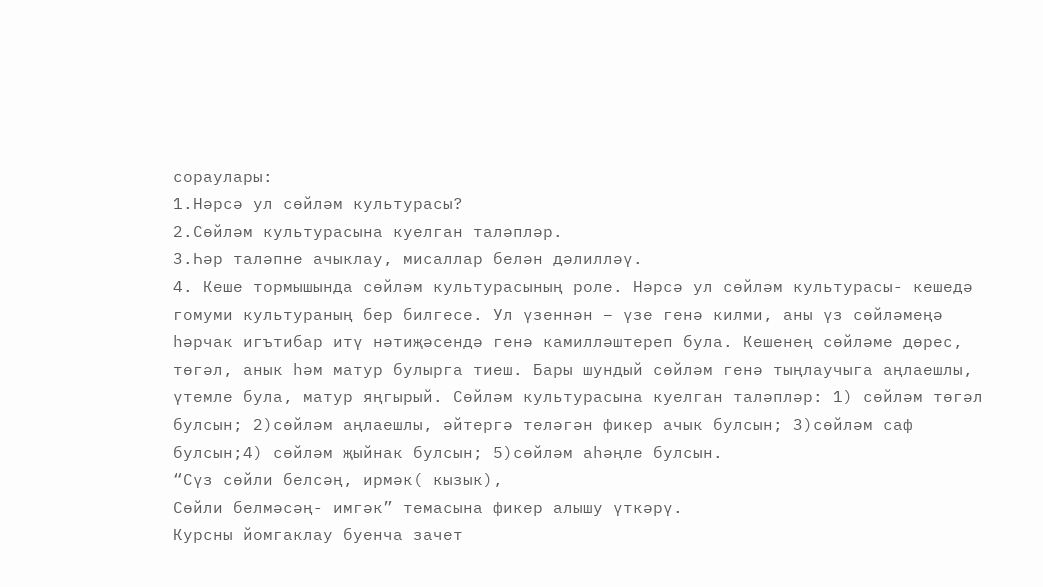сораулары:
1.Нәрсә ул сөйләм культурасы?
2.Сөйләм культурасына куелган таләпләр.
3.Һәр таләпне ачыклау, мисаллар белән дәлилләү.
4. Кеше тормышында сөйләм культурасының роле. Нәрсә ул сөйләм культурасы- кешедә гомуми культураның бер билгесе. Ул үзеннән – үзе генә килми, аны үз сөйләмеңә һәрчак игътибар итү нәтиҗәсендә генә камилләштереп була. Кешенең сөйләме дөрес, төгәл, анык һәм матур булырга тиеш. Бары шундый сөйләм генә тыңлаучыга аңлаешлы, үтемле була, матур яңгырый. Сөйләм культурасына куелган таләпләр: 1) сөйләм төгәл булсын; 2)сөйләм аңлаешлы, әйтергә теләгән фикер ачык булсын; 3)сөйләм саф булсын;4) сөйләм җыйнак булсын; 5)сөйләм аһәңле булсын.
“Сүз сөйли белсәң, ирмәк( кызык),
Сөйли белмәсәң- имгәк” темасына фикер алышу үткәрү.
Курсны йомгаклау буенча зачет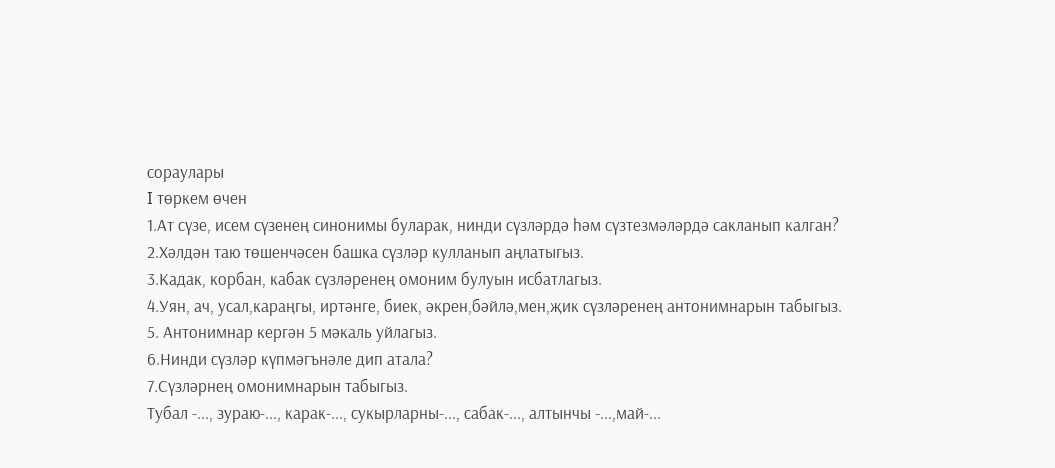сораулары
I төркем өчен
1.Ат сүзе, исем сүзенең синонимы буларак, нинди сүзләрдә һәм сүзтезмәләрдә сакланып калган?
2.Хәлдән таю төшенчәсен башка сүзләр кулланып аңлатыгыз.
3.Кадак, корбан, кабак сүзләренең омоним булуын исбатлагыз.
4.Уян, ач, усал,караңгы, иртәнге, биек, әкрен,бәйлә,мен,җик сүзләренең антонимнарын табыгыз.
5. Антонимнар кергән 5 мәкаль уйлагыз.
6.Нинди сүзләр күпмәгънәле дип атала?
7.Сүзләрнең омонимнарын табыгыз.
Тубал -..., зураю-..., карак-..., сукырларны-..., сабак-..., алтынчы -...,май-...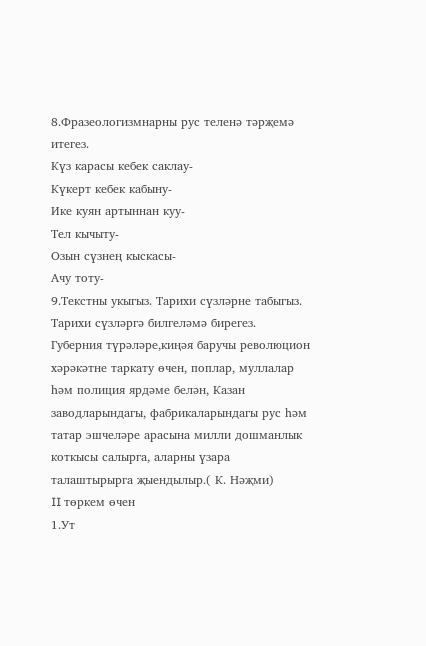8.Фразеологизмнарны рус теленә тәрҗемә итегез.
Күз карасы кебек саклау-
Күкерт кебек кабыну-
Ике куян артыннан куу-
Тел кычыту-
Озын сүзнең кыскасы-
Ачу тоту-
9.Текстны укыгыз. Тарихи сүзләрне табыгыз. Тарихи сүзләргә билгеләмә бирегез.
Губерния түрәләре,киңәя баручы революцион хәрәкәтне таркату өчен, поплар, муллалар һәм полиция ярдәме белән, Казан заводларындагы, фабрикаларындагы рус һәм татар эшчеләре арасына милли дошманлык коткысы салырга, аларны үзара талаштырырга җыендылыр.( К. Нәҗми)
II төркем өчен
1.Ут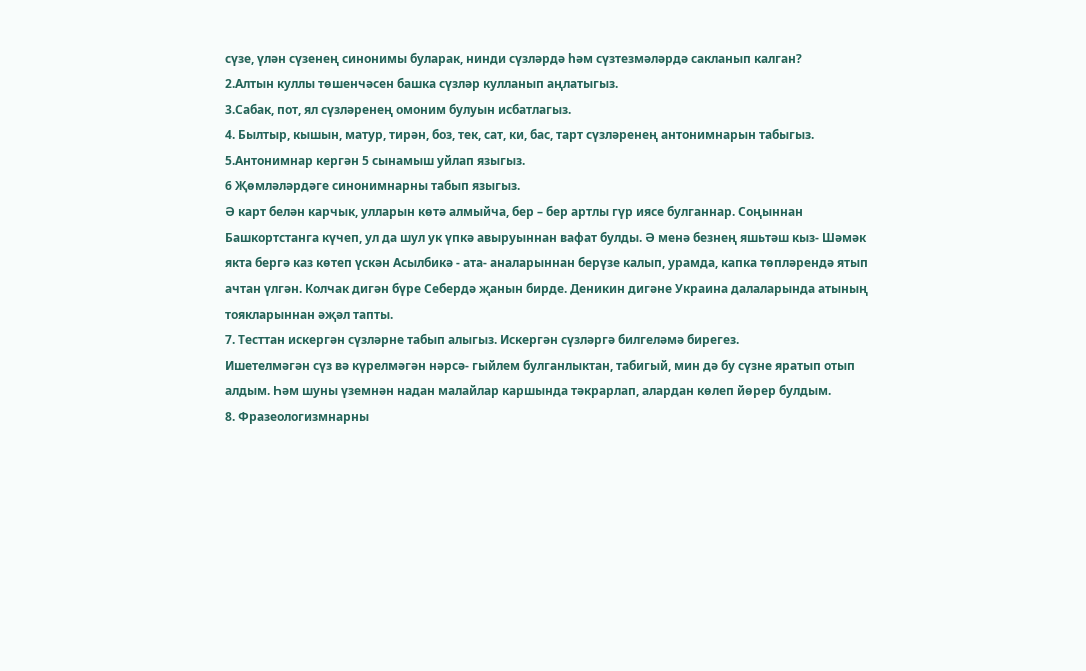сүзе, үлән сүзенең синонимы буларак, нинди сүзләрдә һәм сүзтезмәләрдә сакланып калган?
2.Алтын куллы төшенчәсен башка сүзләр кулланып аңлатыгыз.
3.Сабак, пот, ял сүзләренең омоним булуын исбатлагыз.
4. Былтыр, кышын, матур, тирән, боз, тек, сат, ки, бас, тарт сүзләренең антонимнарын табыгыз.
5.Антонимнар кергән 5 сынамыш уйлап языгыз.
6 Җөмләләрдәге синонимнарны табып языгыз.
Ә карт белән карчык, улларын көтә алмыйча, бер – бер артлы гүр иясе булганнар. Соңыннан Башкортстанга күчеп, ул да шул ук үпкә авыруыннан вафат булды. Ә менә безнең яшьтәш кыз- Шәмәк якта бергә каз көтеп үскән Асылбикә - ата- аналарыннан берүзе калып, урамда, капка төпләрендә ятып ачтан үлгән. Колчак дигән бүре Себердә җанын бирде. Деникин дигәне Украина далаларында атының тоякларыннан әҗәл тапты.
7. Тесттан искергән сүзләрне табып алыгыз. Искергән сүзләргә билгеләмә бирегез.
Ишетелмәгән сүз вә күрелмәгән нәрсә- гыйлем булганлыктан, табигый, мин дә бу сүзне яратып отып алдым. Һәм шуны үземнән надан малайлар каршында тәкрарлап, алардан көлеп йөрер булдым.
8. Фразеологизмнарны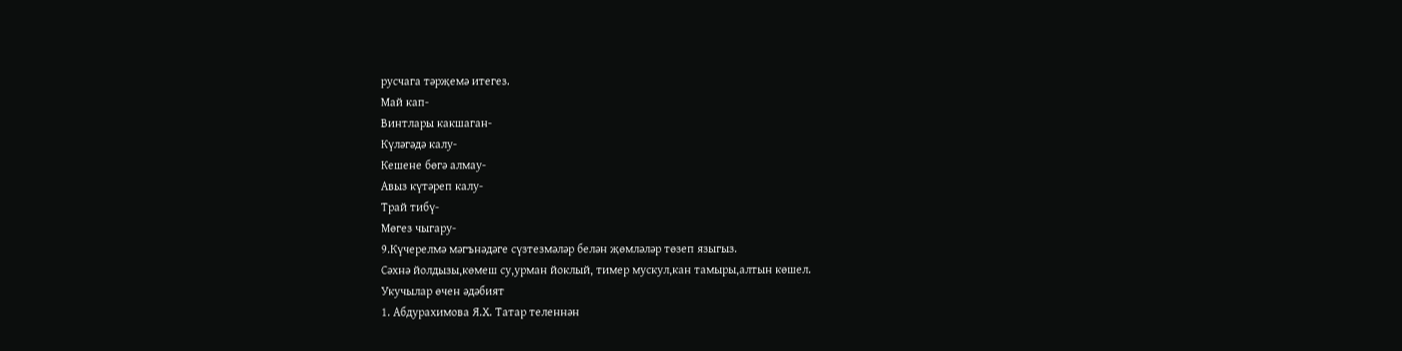русчага тәрҗемә итегез.
Май кап-
Винтлары какшаган-
Күләгәдә калу-
Кешене бөгә алмау-
Авыз күтәреп калу-
Трай тибү-
Мөгез чыгару-
9.Күчерелмә мәгънәдәге сүзтезмәләр белән җөмләләр төзеп языгыз.
Сәхнә йолдызы,көмеш су,урман йоклый, тимер мускул,кан тамыры,алтын көшел.
Укучылар өчен әдәбият
1. Абдурахимова Я.Х. Татар теленнән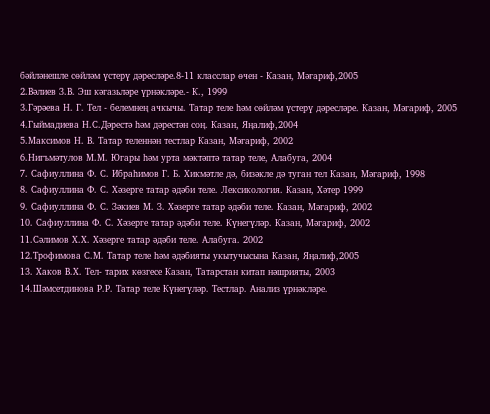бәйләнешле сөйләм үстерү дәресләре.8-11 класслар өчен - Казан, Мәгариф,2005
2.Вәлиев З.В. Эш кәгазьләре үрнәкләре.- К., 1999
3.Гәрәева Н. Г. Тел - белемнең ачкычы. Татар теле һәм сөйләм үстерү дәресләре. Казан, Мәгариф, 2005
4.Гыймадиева Н.С.Дәрестә һәм дәрестән соң. Казан, Яңалиф,2004
5.Максимов Н. В. Татар теленнән тестлар Казан, Мәгариф, 2002
6.Нигъмәтулов М.М. Югары һәм урта мәктәптә татар теле, Алабуга, 2004
7. Сафиуллина Ф. С. Ибраһимов Г. Б. Хикмәтле дә, бизәкле дә туган тел Казан, Мәгариф, 1998
8. Сафиуллина Ф. С. Хәзерге татар әдәби теле. Лексикология. Казан, Хәтер 1999
9. Сафиуллина Ф. С. Зәкиев М. З. Хәзерге татар әдәби теле. Казан, Мәгариф, 2002
10. Сафиуллина Ф. С. Хәзерге татар әдәби теле. Күнегүләр. Казан, Мәгариф, 2002
11.Сәлимов Х.Х. Хәзерге татар әдәби теле. Алабуга. 2002
12.Трофимова С.М. Татар теле һәм әдәбияты укытучысына Казан, Яңалиф,2005
13. Хаков В.Х. Тел- тарих көзгесе Казан, Татарстан китап нәшрияты, 2003
14.Шәмсетдинова Р.Р. Татар теле Күнегүләр. Тестлар. Анализ үрнәкләре.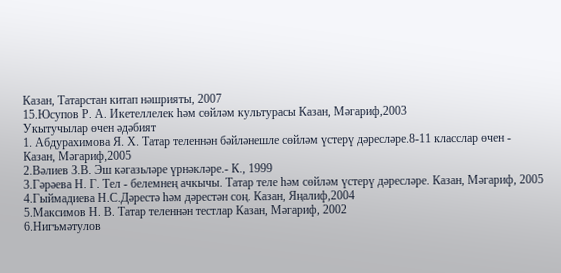Казан, Татарстан китап нәшрияты, 2007
15.Юсупов Р. А. Икетеллелек һәм сөйләм культурасы Казан, Мәгариф,2003
Укытучылар өчен әдәбият
1. Абдурахимова Я. Х. Татар теленнән бәйләнешле сөйләм үстерү дәресләре.8-11 класслар өчен - Казан, Мәгариф,2005
2.Вәлиев З.В. Эш кәгазьләре үрнәкләре.- К., 1999
3.Гәрәева Н. Г. Тел - белемнең ачкычы. Татар теле һәм сөйләм үстерү дәресләре. Казан, Мәгариф, 2005
4.Гыймадиева Н.С.Дәрестә һәм дәрестән соң. Казан, Яңалиф,2004
5.Максимов Н. В. Татар теленнән тестлар Казан, Мәгариф, 2002
6.Нигъмәтулов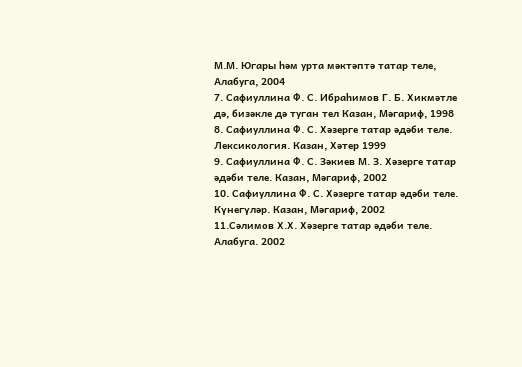М.М. Югары һәм урта мәктәптә татар теле, Алабуга, 2004
7. Сафиуллина Ф. С. Ибраһимов Г. Б. Хикмәтле дә, бизәкле дә туган тел Казан, Мәгариф, 1998
8. Сафиуллина Ф. С. Хәзерге татар әдәби теле. Лексикология. Казан, Хәтер 1999
9. Сафиуллина Ф. С. Зәкиев М. З. Хәзерге татар әдәби теле. Казан, Мәгариф, 2002
10. Сафиуллина Ф. С. Хәзерге татар әдәби теле. Күнегүләр. Казан, Мәгариф, 2002
11.Сәлимов Х.Х. Хәзерге татар әдәби теле. Алабуга. 2002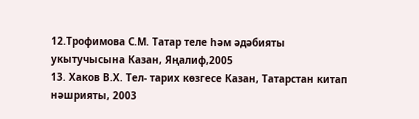12.Трофимова С.М. Татар теле һәм әдәбияты укытучысына Казан, Яңалиф,2005
13. Хаков В.Х. Тел- тарих көзгесе Казан, Татарстан китап нәшрияты, 2003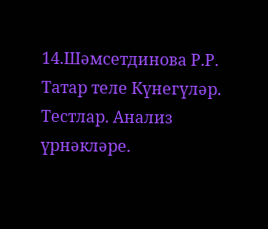14.Шәмсетдинова Р.Р. Татар теле Күнегүләр. Тестлар. Анализ үрнәкләре.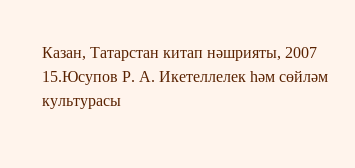Казан, Татарстан китап нәшрияты, 2007
15.Юсупов Р. А. Икетеллелек һәм сөйләм культурасы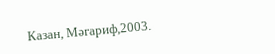Казан, Мәгариф,2003.